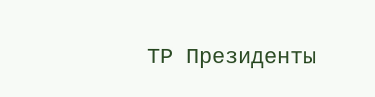ТР Президенты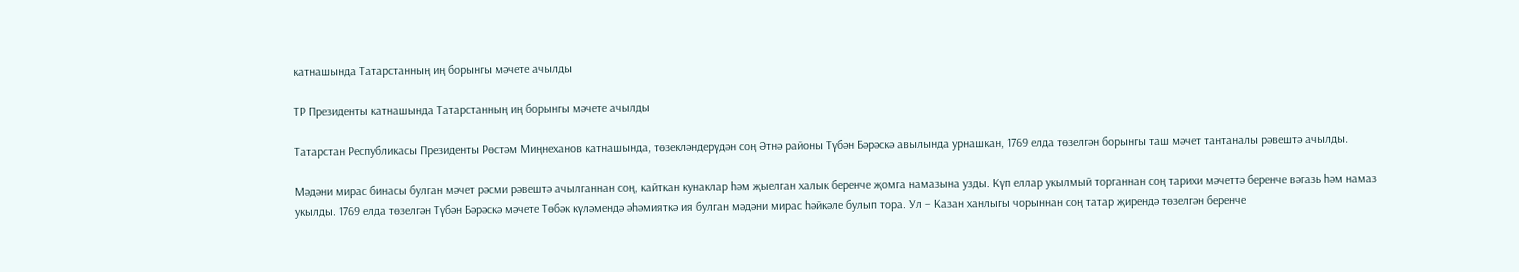катнашында Татарстанның иң борынгы мәчете ачылды

ТР Президенты катнашында Татарстанның иң борынгы мәчете ачылды

Татарстан Республикасы Президенты Рөстәм Миңнеханов катнашында, төзекләндерүдән соң Әтнә районы Түбән Бәрәскә авылында урнашкан, 1769 елда төзелгән борынгы таш мәчет тантаналы рәвештә ачылды.

Мәдәни мирас бинасы булган мәчет рәсми рәвештә ачылганнан соң, кайткан кунаклар һәм җыелган халык беренче җомга намазына узды. Күп еллар укылмый торганнан соң тарихи мәчеттә беренче вәгазь һәм намаз укылды. 1769 елда төзелгән Түбән Бәрәскә мәчете Төбәк күләмендә әһәмияткә ия булган мәдәни мирас һәйкәле булып тора. Ул – Казан ханлыгы чорыннан соң татар җирендә төзелгән беренче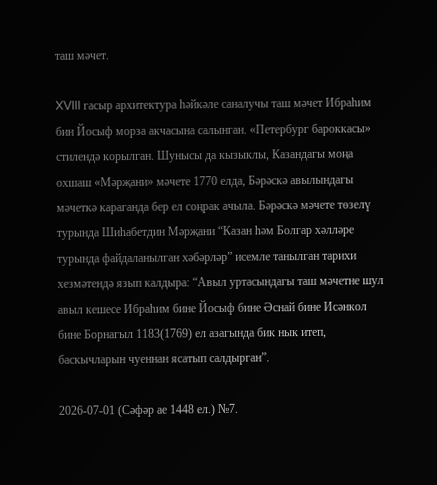таш мәчет.

XVIII гасыр архитектура һәйкәле саналучы таш мәчет Ибраһим бин Йосыф морза акчасына салынган. «Петербург бароккасы» стилендә корылган. Шунысы да кызыклы, Казандагы моңа охшаш «Мәрҗани» мәчете 1770 елда, Бәрәскә авылындагы мәчеткә караганда бер ел соңрак ачыла. Бәрәскә мәчете төзелү турында Шиһабетдин Мәрҗани “Казан һәм Болгар хәлләре турында файдаланылган хәбәрләр” исемле танылган тарихи хезмәтендә язып калдыра: “Авыл уртасындагы таш мәчетне шул авыл кешесе Ибраһим бине Йосыф бине Әснай бине Исәнкол бине Борнагыл 1183(1769) ел азагында бик нык итеп, баскычларын чуеннан ясатып салдырган”.

2026-07-01 (Сәфәр ае 1448 ел.) №7.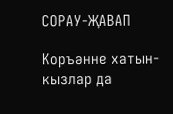СОРАУ-ҖАВАП

Коръәнне хатын-кызлар да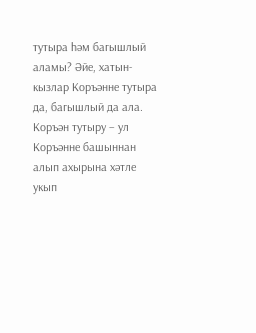тутыра һәм багышлый аламы? Әйе, хатын-кызлар Коръәнне тутыра да, багышлый да ала. Коръән тутыру – ул Коръәнне башыннан алып ахырына хәтле укып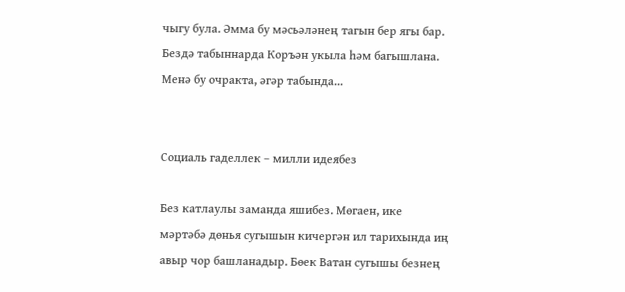чыгу була. Әмма бу мәсьәләнең тагын бер ягы бар. Бездә табыннарда Коръән укыла һәм багышлана. Менә бу очракта, әгәр табында...


Социаль гаделлек – милли идеябез

Без катлаулы заманда яшибез. Мөгаен, ике мәртәбә дөнья сугышын кичергән ил тарихында иң авыр чор башланадыр. Бөек Ватан сугышы безнең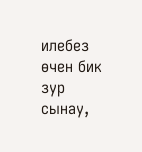илебез өчен бик зур сынау,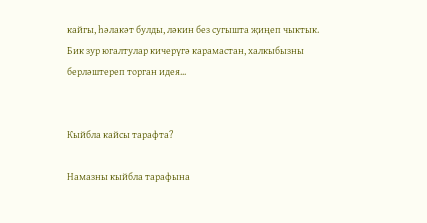кайгы, һәлакәт булды, ләкин без сугышта җиңеп чыктык.   Бик зур югалтулар кичерүгә карамастан, халкыбызны берләштереп торган идея...


Кыйбла кайсы тарафта?

Намазны кыйбла тарафына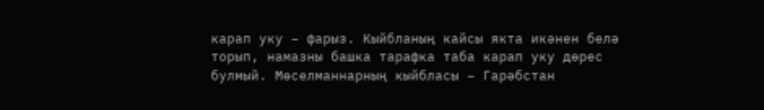карап уку – фарыз. Кыйбланың кайсы якта икәнен белә торып, намазны башка тарафка таба карап уку дөрес булмый. Мөселманнарның кыйбласы – Гарәбстан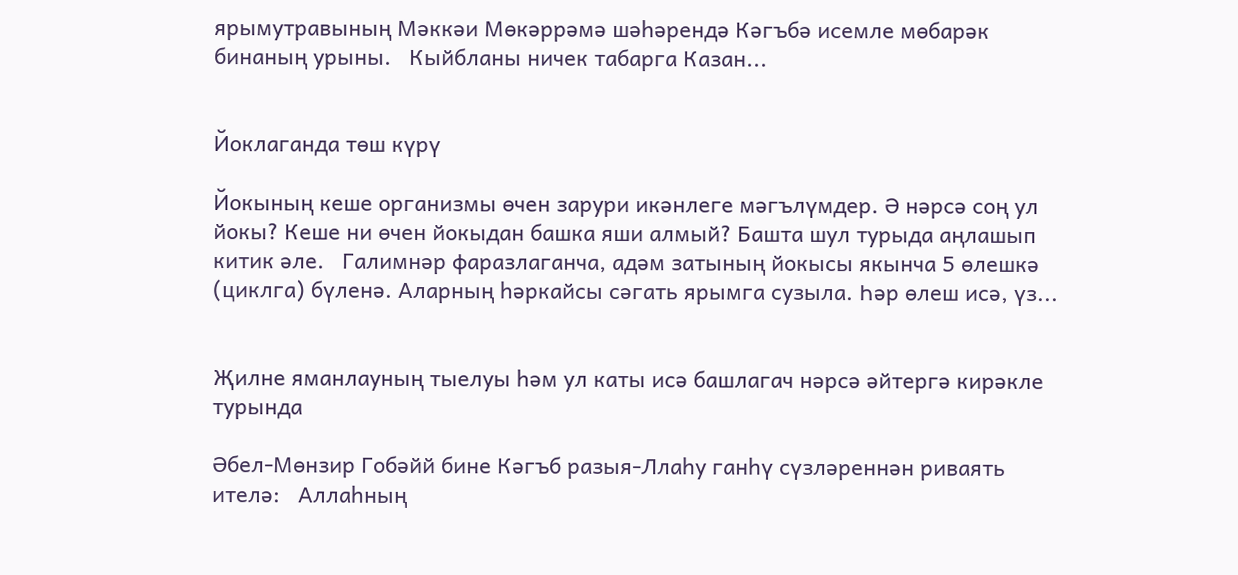ярымутравының Мәккәи Мөкәррәмә шәһәрендә Кәгъбә исемле мөбарәк бинаның урыны.   Кыйбланы ничек табарга Казан...


Йоклаганда төш күрү

Йокының кеше организмы өчен зарури икәнлеге мәгълүмдер. Ә нәрсә соң ул йокы? Кеше ни өчен йокыдан башка яши алмый? Башта шул турыда аңлашып китик әле.   Галимнәр фаразлаганча, адәм затының йокысы якынча 5 өлешкә (циклга) бүленә. Аларның һәркайсы сәгать ярымга сузыла. Һәр өлеш исә, үз...


Җилне яманлауның тыелуы һәм ул каты исә башлагач нәрсә әйтергә кирәкле турында

Әбел-Мөнзир Гобәйй бине Кәгъб разыя-Ллаһу ганһү сүзләреннән риваять ителә:   Аллаһның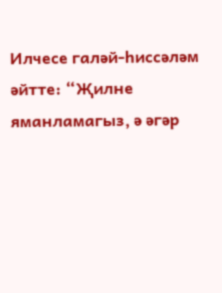Илчесе галәй-һиссәләм әйтте: “Җилне яманламагыз, ә әгәр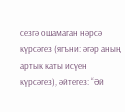сезгә ошамаган нәрсә күрсәгез (ягъни: әгәр аның артык каты исүен күрсәгез), әйтегез: “Әй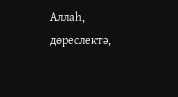Аллаһ, дөреслектә,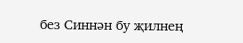без Синнән бу җилнең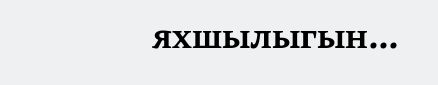яхшылыгын...